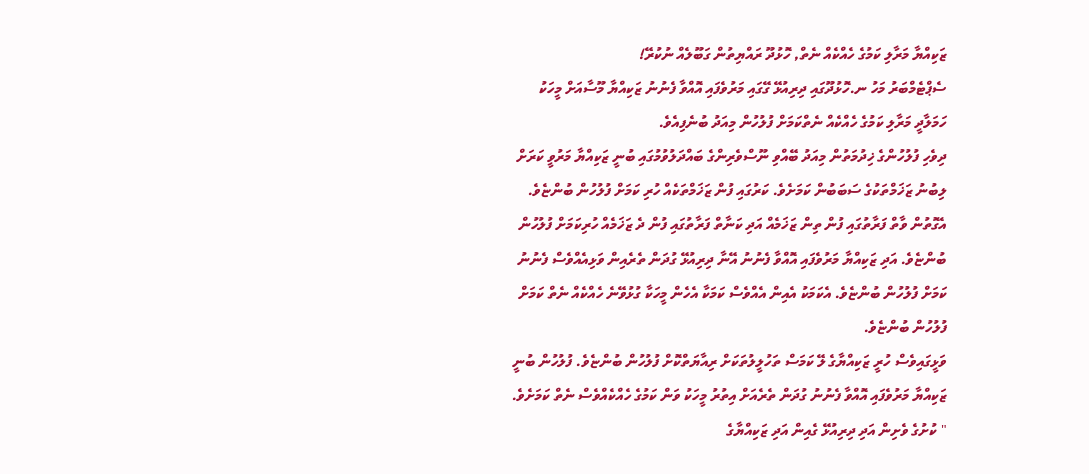ޒަކިއްޔާ މަރާލި ކަމުގެ ހެއްކެއް ނެތް, ހޮޅުދޫ ރައްޔިތުން ގަބޫލެއް ނުކުރޭ!
ސެޕްޓެމްބަރު މަހު ނ.ހޮޅުދޫގައި ދިރިއުޅޭ ގޭގައި މަރުވެފައި އޮއްވާ ފެނުނު ޒަކިއްޔާ މޫސާއަށް މީހަކު ހަމަލާދީ މަރާލި ކަމުގެ ހެއްކެއް ނެތްކަމަށް ފުލުހުން މިއަދު ބުނެފިއެވެ.
ދިވެހި ފުލުހުންގެ ޚިދުމަތުން މިއަދު ބޭއްވި ނޫސްވެރިންގެ ބައްދަލުވުމުގައި ބުނީ ޒަކިއްޔާ މަރުވީ ކަރަށް ލިބުނު ޒަޚަމްތަކުގެ ސަބަބުން ކަމަށެވެ. ކަރުގައި ފުން ޒަޚަމްތަކެއް ހުރި ކަމަށް ފުލުހުން ބުންޏެވެ. އެގޮތުން ވާތް ފަރާތުގައި ފުން ތިން ޒަޚަމެއް އަދި ކަނާތް ފަރާތުގައި ފުން ދެ ޒަޚަމެއް ހުރިކަމަށް ފުލުހުން ބުންޏެވެ. އަދި ޒަކިއްޔާ މަރުވެފައި އޮއްވާ ފެނުނު އޭނާ ދިރިއުޅޭ ގުދަން ތެރެއިން ވަޅިއެއްވެސް ފެނުނު ކަމަށް ފުލުހުން ބުންޏެވެ. އެކަމަކު އެއިން އެއްވެސް ކަމަކާ އެހެން މީހަކާ ގުޅުވޭނެ ހެއްކެއް ނެތް ކަމަށް ފުލުހުން ބުންޏެވެ.
ވަޅީގައިވެސް ހުރީ ޒަކިއްޔާގެ ލޭ ކަމަސް ތަހުލީލުތަކަށް ރިއާޔަތްކޮށް ފުލުހުން ބުންޏެވެ. ފުލުހުން ބުނީ ޒަކިއްޔާ މަރުވެފައި އޮއްވާ ފެނުނު ގުދަން ތެރެއަށް އިތުރު މީހަކު ވަން ކަމުގެ ހެއްކެއްވެސް ނެތް ކަމަށެވެ.
" ކުށުގެ ވެށިން އަދި ދިރިއުޅޭ ގެއިން އަދި ޒަކިއްޔާގެ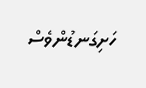ހަށިގަނޑުންވެސް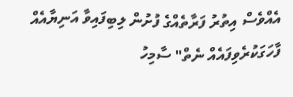އެއްވެސް އިތުރު ފަރާތެއްގެ ފުށުން ލިބިފައިވާ އަނިޔާއެއް ފާހަގަކުރެވިފައެއް ނެތް" ސާމިހު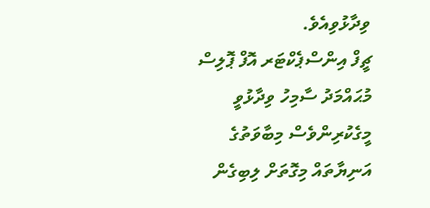ވިދާޅުވިއެވެ.
ޗީފް އިންސްޕެކްޓަރ އޮފް ޕޮލިސް މުޙައްމަދު ސާމިހު ވިދާޅުވީ މީގެކުރިންވެސް މިބާވަތުގެ އަނިޔާތައް މިގޮތަށް ލިބިގެން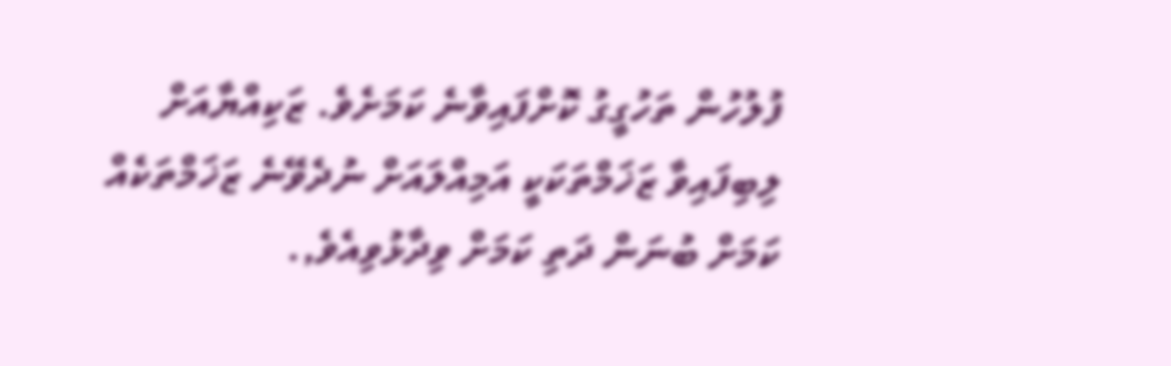ފުލުހުން ތަހުގީގު ކޮށްފައިވާނެ ކަމަށެވެ. ޒަކިއްޔާއަށް ލިބިފައިވާ ޒަޚަމްތަކަކީ އަމިއްލައަށް ނުދެވޭނެ ޒަޚަމްތަކެއް ކަމަށް ބުނަން ދަތި ކަމަށް ވިދާޅުވިއެވެ,.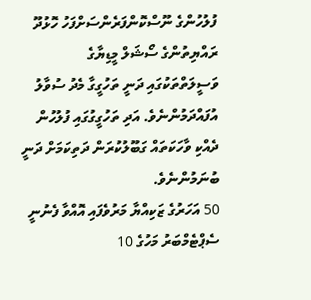ފުލުހުންގެ ނޫސްކޮންފަރެންސަށްފަހު ހޮޅުދޫ ރައްޔިތުންގެ ސޯޝަލް މީޑިޔާގެ ވަސީލަތްތަކުގައި ދަނީ ތަހުގީގާ މެދު ސުވާލު އުފައްދަމުންނެވެ. އަދި ތަހުގީގުގައި ފުލުހުން ދެއްކި ވާހަކަތައް ގަބޫލުކުރަން ދަތިކަމަށް ދަނީ ބުނަމުންނެވެ.
50 އަހަރުގެ ޒަކިއްޔާ މަރުވެފައި އޮއްވާ ފެނުނީ ސެޕްޓެމްބަރު މަހުގެ 10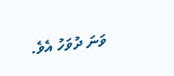ވަނަ ދުވަހު އެވެ.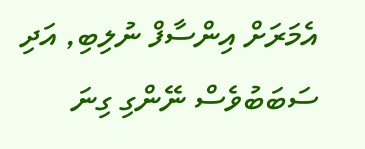އެމަރަށް އިންސާފް ނުލިބި, އަދި ސަބަބުވެސް ނޭންގި ގިނަ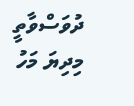ދުވަސްވާތީ މިދިޔަ މަހު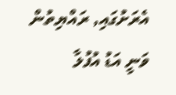އެރަށުގައި, ރައްޔިތުން ވަނީ އަޑު އުފުލާ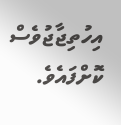އިހުތިޖާޖުވެސް ކޮށްފައެވެ.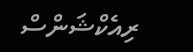ރިއެކްޝަންސް